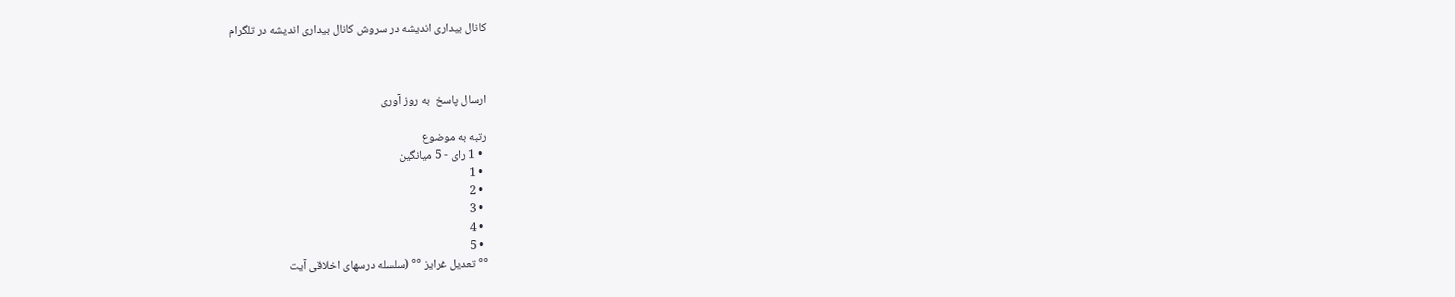کانال بیداری اندیشه در سروش کانال بیداری اندیشه در تلگرام



ارسال پاسخ  به روز آوری

رتبه به موضوع
  • 1 رای - 5 میانگین
  • 1
  • 2
  • 3
  • 4
  • 5
°° تعدیل غرایز °° (سلسله درسهای اخلاقی آیت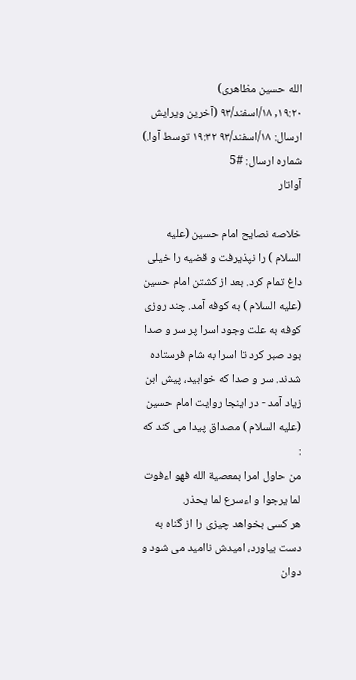الله حسین مظاهری)
۱۹:۲۰, ۱۸/اسفند/۹۳ (آخرین ویرایش ارسال: ۱۸/اسفند/۹۳ ۱۹:۳۲ توسط آوا.)
شماره ارسال: #5
آواتار

خلاصه نصايح امام حسين (عليه السلام ) را نپذيرفت و قضيه را خيلى داغ تمام كرد. بعد از كشتن امام حسين (عليه السلام ) به كوفه آمد. چند روزى كوفه به علت وجود اسرا پر سر و صدا بود صبر كرد تا اسرا به شام فرستاده شدند. سر و صدا كه خوابيد، پيش ابن زياد آمد - در اينجا روايت امام حسين (عليه السلام ) مصداق پيدا مى كند كه :
من حاول امرا بمعصية الله فهو اءفوت لما يرجوا و اءسرع لما يحذر.
هر كسى بخواهد چيزى را از گناه به دست بياورد، اميدش نااميد مى شود و دوان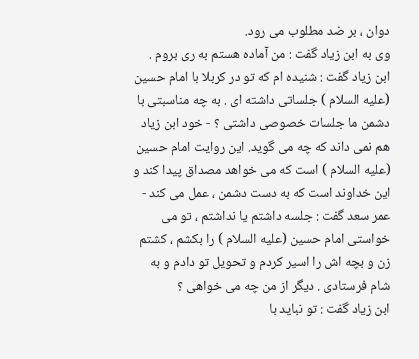دوان ، بر ضد مطلوب مى رود.
وى به ابن زياد گفت : من آماده هستم به رى بروم . ابن زياد گفت : شنيده ام كه تو در كربلا با امام حسين (عليه السلام ) جلساتى داشته اى . به چه مناسبتى با دشمن ما جلسات خصوصى داشتى ؟ - خود ابن زياد هم نمى داند كه چه مى گويد. اين روايت امام حسين (عليه السلام ) است كه مى خواهد مصداق پيدا كند و اين خداوند است كه به دست دشمن ، عمل مى كند - عمر سعد گفت : جلسه داشتم يا نداشتم ، تو مى خواستى امام حسين (عليه السلام ) را بكشم ، كشتم زن و بچه اش را اسير كردم و تحويل تو دادم و به شام فرستادى . ديگر از من چه مى خواهى ؟
ابن زياد گفت : تو نبايد با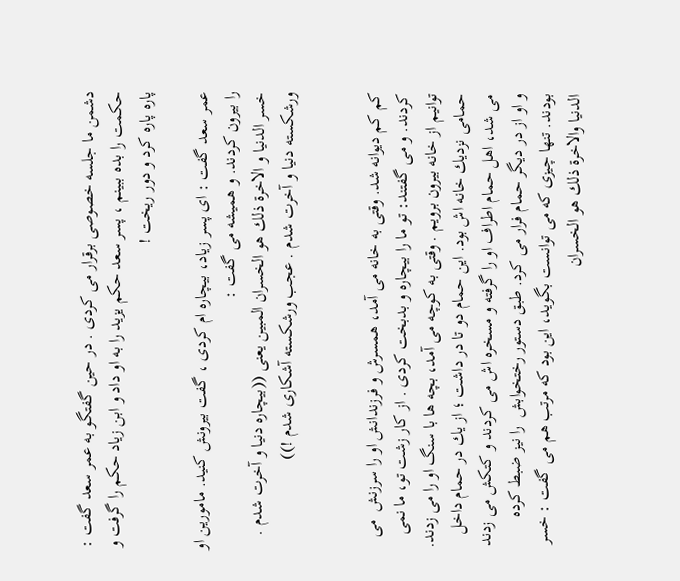دشمن ما جلسه خصوصى برقرار مى كردى . در حين گفتگو به عمر سعد گفت : حكمت را بده ببينم ، پسر سعد حكم يزيد را به او داد و ابن زياد حكم را گرفت و پاره پاره كرد و دور ريخت !

عمر سعد گفت : اى پسر زياد، بيچاره ام كردى ، گفت بيرونش كنيد. مامورين او را بيرون كردند. و هميشه مى گفت :
خسر الدنيا و الاخرة ذلك هو الخسران المبين يعنى ((بيچاره دنيا و آخرت شدم . ورشكسته دنيا و آخرت شدم . عجب ورشكسته آشكارى شدم !))


كم كم ديوانه شد. وقتى به خانه مى آمد، همسرش و فرزندانش او را سرزنش ‍ مى كردند. و مى گفتند: تو ما را بيچاره و بدبخت كردى . از كار زشت تو، ما نمى توانيم از خانه بيرون برويم . وقتى به كوچه مى آمد، بچه ها با سنگ او را مى زدند. حمامى نزديك خانه اش بود. اين حمام دو تا در داشت ؛ از يك در حمام داخل مى شد، اهل حمام اطراف او را گرفته و مسخره اش مى كردند و كتكش مى زدند و او از در ديگر حمام فرار مى كرد. طبق دستور رختخوابش ‍ را نيز ضبط كرده بودند. تنها چيزى كه مى توانست بگويد، اين بود كه مرتب هم مى گفت : خسر الدنيا والاخرة ذلك هو الخسران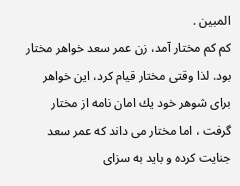المبين .
كم كم مختار آمد، زن عمر سعد خواهر مختار بود. لذا وقتى مختار قيام كرد، اين خواهر براى شوهر خود يك امان نامه از مختار گرفت ، اما مختار مى داند كه عمر سعد جنايت كرده و بايد به سزاى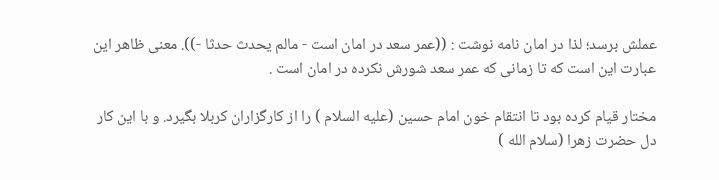عملش برسد؛ لذا در امان نامه نوشت : ((عمر سعد در امان است - مالم يحدث حدثا -)). معنى ظاهر اين عبارت اين است كه تا زمانى كه عمر سعد شورش نكرده در امان است .

مختار قيام كرده بود تا انتقام خون امام حسين (عليه السلام ) را از كارگزاران كربلا بگيرد. و با اين كار دل حضرت زهرا (سلام الله )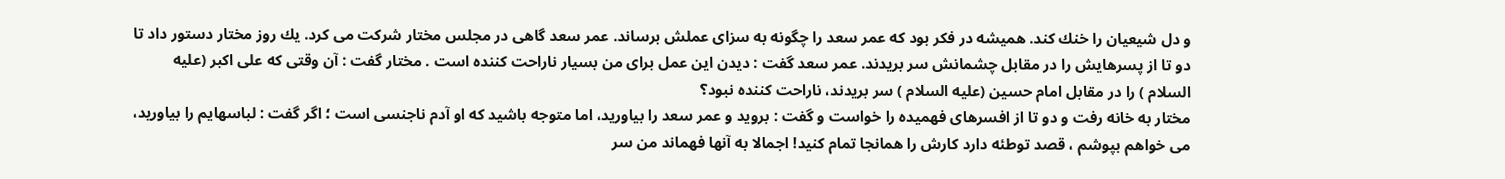و دل شيعيان را خنك كند. هميشه در فكر بود كه عمر سعد را چگونه به سزاى عملش برساند. عمر سعد گاهى در مجلس مختار شركت مى كرد. يك روز مختار دستور داد تا دو تا از پسرهايش را در مقابل چشمانش سر بريدند. عمر سعد گفت : ديدن اين عمل براى من بسيار ناراحت كننده است . مختار گفت : آن وقتى كه على اكبر (عليه السلام ) را در مقابل امام حسين (عليه السلام ) سر بريدند، ناراحت كننده نبود؟
مختار به خانه رفت و دو تا از افسرهاى فهميده را خواست و گفت : برويد و عمر سعد را بياوريد، اما متوجه باشيد كه او آدم ناجنسى است ؛ اگر گفت : لباسهايم را بياوريد، مى خواهم بپوشم ، قصد توطئه دارد كارش را همانجا تمام كنيد! اجمالا به آنها فهماند من سر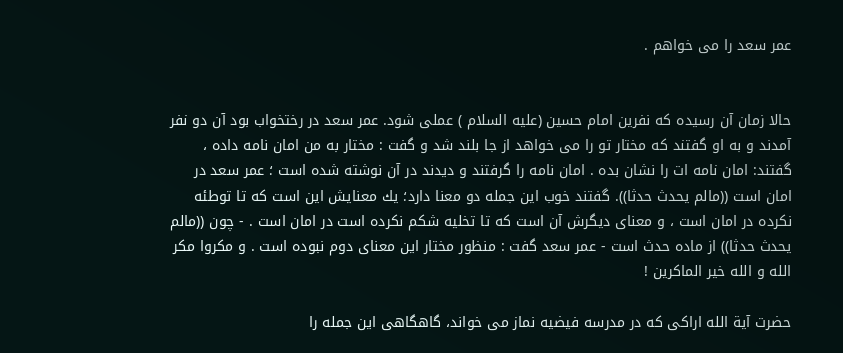عمر سعد را مى خواهم .


حالا زمان آن رسيده كه نفرين امام حسين (عليه السلام ) عملى شود. عمر سعد در رختخواب بود آن دو نفر آمدند و به او گفتند كه مختار تو را مى خواهد از جا بلند شد و گفت : مختار به من امان نامه داده ، گفتند: امان نامه ات را نشان بده . امان نامه را گرفتند و ديدند در آن نوشته شده است ؛ عمر سعد در امان است ((مالم يحدث حدثا)). گفتند خوب اين جمله دو معنا دارد؛ يك معنايش اين است كه تا توطئه نكرده در امان است ، و معناى ديگرش آن است كه تا تخليه شكم نكرده است در امان است . - چون ((مالم يحدث حدثا)) از ماده حدث است - عمر سعد گفت : منظور مختار اين معناى دوم نبوده است . و مكروا مكر الله و الله خير الماكرين !

حضرت آية الله اراكى كه در مدرسه فيضيه نماز مى خواند، گاهگاهى اين جمله را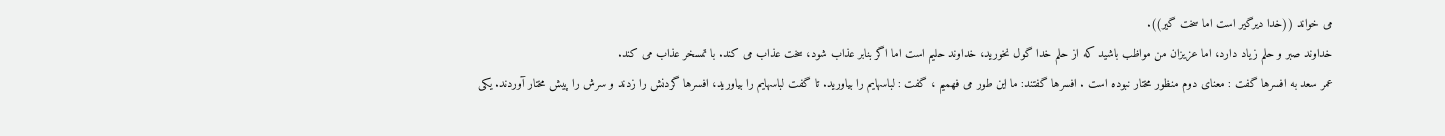مى خواند ((خدا ديرگير است اما سخت گير)).
خداوند صبر و حلم زياد دارد، اما عزيزان من مواظب باشيد كه از حلم خدا گول نخوريد، خداوند حليم است اما اگر بنابر عذاب شود، سخت عذاب مى كند. با تمسخر عذاب مى كند.
عمر سعد به افسرها گفت : معناى دوم منظور مختار نبوده است . افسرها گفتند: ما اين طور مى فهميم ، گفت : لباسهايم را بياوريد. تا گفت لباسهايم را بياوريد، افسرها گردنش را زدند و سرش را پيش مختار آوردند. يكى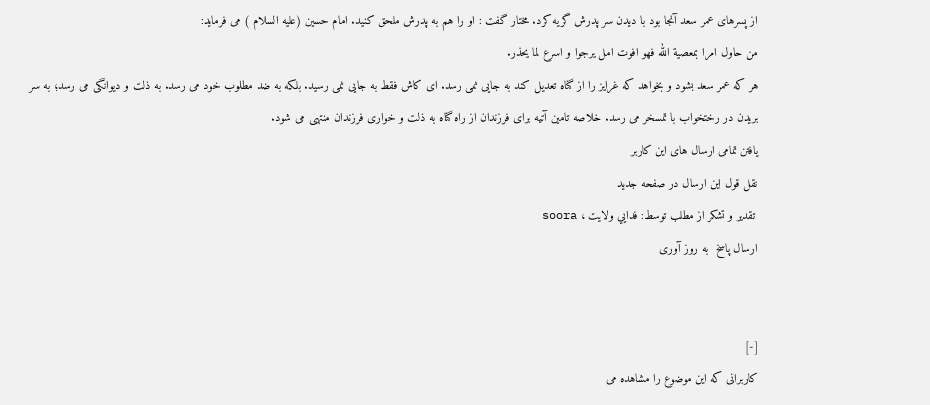از پسرهاى عمر سعد آنجا بود با ديدن سر پدرش گريه كرد. مختار گفت : او را هم به پدرش ملحق كنيد. امام حسين (عليه السلام ) مى فرمايد:
من حاول امرا بمعصية الله فهو افوت امل يرجوا و اسرع لما يحذر.
هر كه عمر سعد بشود و بخواهد كه غرايز را از گناه تعديل كند به جايى نمى رسد. اى كاش فقط به جايى نمى رسيد. بلكه به ضد مطلوب خود مى رسد. به ذلت و ديوانگى مى رسد؛ به سر بريدن در رختخواب با تمسخر مى رسد. خلاصه تامين آتيه براى فرزندان از راه گناه به ذلت و خوارى فرزندان منتهى مى شود.
یافتن تمامی ارسال های این کاربر
نقل قول این ارسال در صفحه جدید
 تقدیر و تشکر از مطلب توسط: فدايي ولايت ، soora
ارسال پاسخ  به روز آوری


[-]
کاربرانی که این موضوع را مشاهده می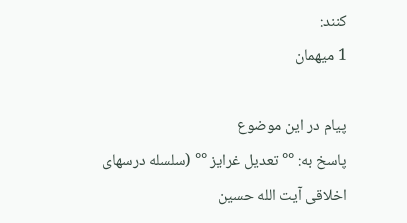کنند:
1 میهمان

پیام در این موضوع
پاسخ به: °° تعدیل غرایز °° (سلسله درسهای اخلاقی آیت الله حسین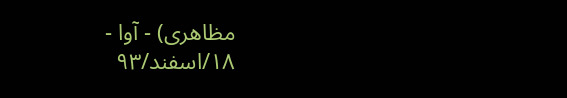مظاهری) - آوا - ۱۸/اسفند/۹۳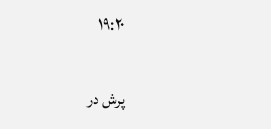۱۹:۲۰

پرش در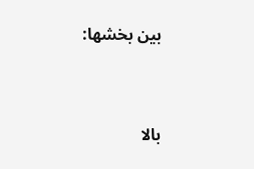بین بخشها:


بالا